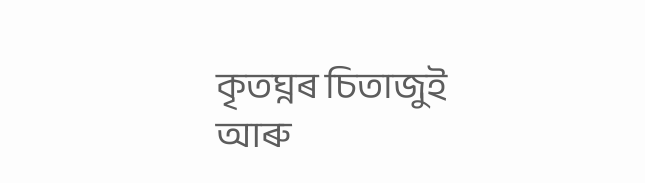কৃতঘ্নৰ চিতাজুই আৰু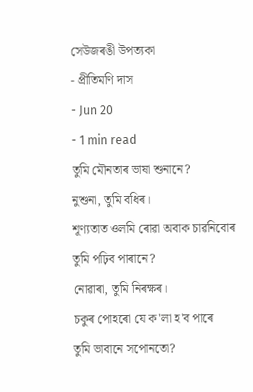সেউজৰঙী উপত্যকা
- প্ৰীতিমণি দাস
- Jun 20
- 1 min read
তুমি মৌনতাৰ ভাষা শুনানে?
নুশুনা, তুমি বধিৰ।
শূণ্যতাত ওলমি ৰোৱা অবাক চাৱনিবোৰ
তুমি পঢ়িব পাৰানে?
নোৱাৰা, তুমি নিৰক্ষৰ।
চকুৰ পোহৰো যে ক'লা হ'ব পাৰে
তুমি ভাবানে সপোনতো?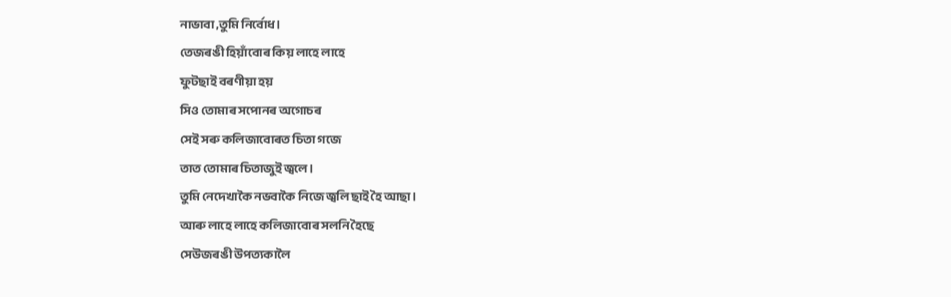নাভাবা ,তুমি নিৰ্বোধ।
তেজৰঙী হিয়াঁবোৰ কিয় লাহে লাহে
ফুটছাই বৰণীয়া হয়
সিও তোমাৰ সপোনৰ অগোচৰ
সেই সৰু কলিজাবোৰত চিতা গজে
তাত তোমাৰ চিতাজুই জ্বলে ।
তুমি নেদেখাকৈ নভবাকৈ নিজে জ্বলি ছাই হৈ আছা ।
আৰু লাহে লাহে কলিজাবোৰ সলনি হৈছে
সেউজৰঙী উপত্যকালৈ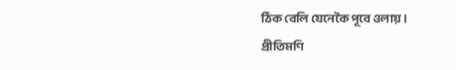ঠিক বেলি যেনেকৈ পূবে ওলায়।
প্ৰীতিমণি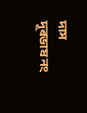দাস
দূৰভাষ নং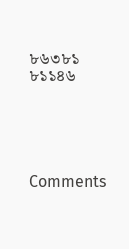৮৬৩৮১ ৮১১৪৬





Comments